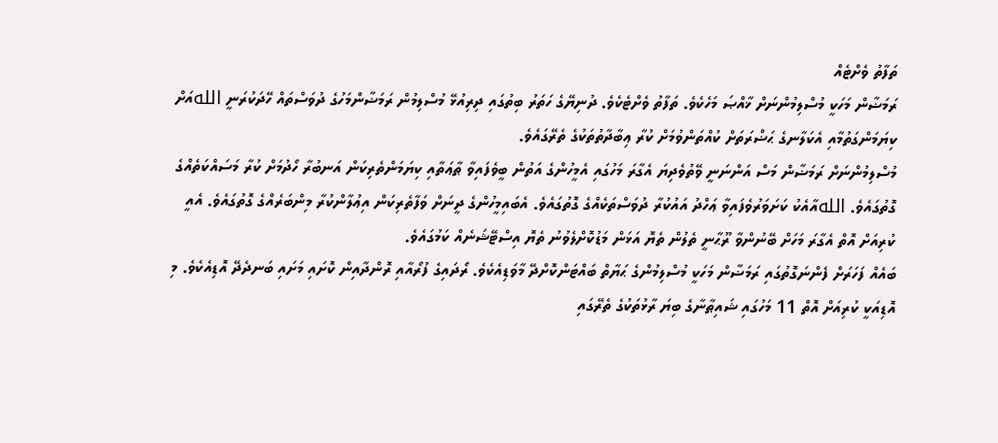ތަފާތު ވެށްޓެއް
ރަމަޟާން މަހަކީ މުސްލިމުންނަށް ޚާއްޞަ މަހެކެވެ. ތަފާތު ވެށްޓެކެވެ. ދުނިޔޭގެ ހަތަރު ބިތުގައި ދިރިއުޅޭ މުސްލިމުން ރަމަޟާންމަހުގެ ދުވަސްތައް ހޭދަކުރަނީ اللهއަށް ކިޔަމަންގަތުމާއި އެކަލާނގެ ޙަޟްރަތަށް ކުއްތަންވުމަށް ކުރާ ޢިބާދާތުތަކުގެ ތެރޭގައެވެ.
މުސްލިމުންނަށް ރަމަޟާން މަސް އަންނަނީ ވޭތުވެދިޔަ އެގާރަ މަހުގައި އެމީހުންގެ އަތުން ބީވެފައިވާ ޠާޢަތާއި ކިޔަމަންތެރިކަން އަނބުރާ ހޯދުމަށް ކުރާ މަސައްކަތެއްގެ ގޮތުގައެވެ. اللهއާއެކު ކަށަވަރުވެފައިވާ ޢަހްދު އައުކުރާ ދުވަސްތަކެއްގެ ގޮތުގައެވެ. އެބައިމީހުންގެ ދީނަށް ވަފާތެރިކަން އިޢުލާންކުރާ މިންބަރެއްގެ ގޮތުގައެވެ. އެއީ ކުރިއަށް އޮތް އެގާރަ މަހަށް ބޭނުންވާ ރޫޙާނީ ތެލުން ތެޔޮ އަޅަން މަޑުކޮށްލެވުނު ތެޔޮ އިސްޓޭޝަނެއް ކަމުގައެވެ.
ބައެއް ފަހަރަށް ފެންނަގޮތުގައި ރަމަޟާން މަހަކީ މުސްލިމުންގެ ޙަޔާތް ބައްޓަންކޮށްދޭ މާވަޑިއެކެވެ. ރޯދައިގެ ފުރޯއާއި ރޮންދާއިން ކޮށައި މަށައި ބަނދެދޭ އޮޑިއެކެވެ. މި އޮޑިއަކީ ކުރިއަށް އޮތް 11 މަހުގައި ޝައިޠާނާގެ ބިޔަ ރާޅުތަކުގެ ތެރޭގައި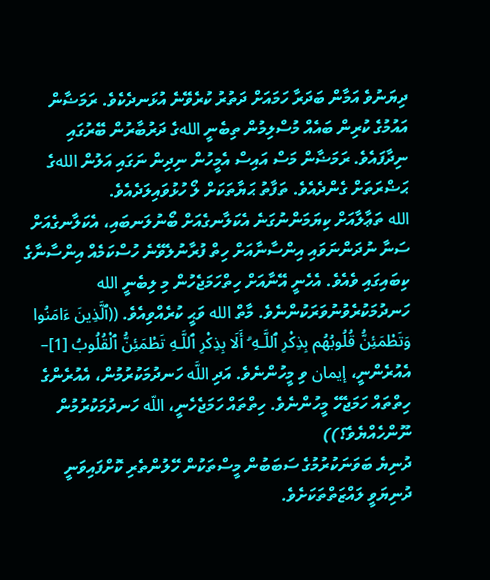ދިޔަނުވެ އަމާން ބަދަރާ ހަމައަށް ދަތުރު ކުރެވޭނެ އުޅަނދެކެވެ. ރަމަޟާން އައުމުގެ ކުރިން ބައެއް މުސްލިމުން ތިބެނީ اللهގެ ދަރުބާރުން ބޭރުގައި ނިދާފައެވެ. ރަމަޟާން މަސް އައިސް އެމީހުން ނިދިން ނަގައި އަލުން اللهގެ ޙަޟްރަތަށް ގެންދެއެވެ. ތަފާތު ޙަޔާތަކަށް ލޯ ހުޅުވައިލަދެއެވެ.
الله ތަޢާލާއަށް ކިޔަމަންނުގަނެ އެކަލާނގެއަށް ބޯނުލަނބައި، އެކަލާނގެއަށް ސަނާ ނުދަންނަވައި އިންސާނާއަށް ހިތް ފުރާނުލެވޭނެ ހުސްކަމެއް އިންސާނާގެ ކިބައިގައި ވެއެވެ. އެހެނީ އޭނާއަށް ހިތްހަމަޖެހުން މި ލިބެނީ الله ހަނދުމަކުރެވުނުވަރަކުންނެވެ. މާތް الله ވަޙީ ކުރެއްވިއެވެ. ((ٱلَّذِينَ ءَامَنُوا وَتَطْمَئِنُّ قُلُوبُهُم بِذِكْرِ ٱللَّـهِ ۗ أَلَا بِذِكْرِ ٱللَّـهِ تَطْمَئِنُّ ٱلْقُلُوبُ [1]– އެއުރެންނީ، إيمان ވި މީހުންނެވެ. އަދި اللَّه ހަނދުމަކުރުމުން، އެއުރެންގެ ހިތްތައް ހަމަޖެހޭ މީހުންނެވެ. ހިތްތައް ހަމަޖެހެނީ، اللّه ހަނދުމަކުރުމުން ނޫންހެއްޔެވެ؟))
ދުނިޔެ ބަވަނަކުރުމުގެ ސަބަބުން މީސްތަކުން ހޭލުންތެރި ކޮށްފައިވަނީ ދުނިޔަވީ ލައްޒަތްތަކަށެވެ.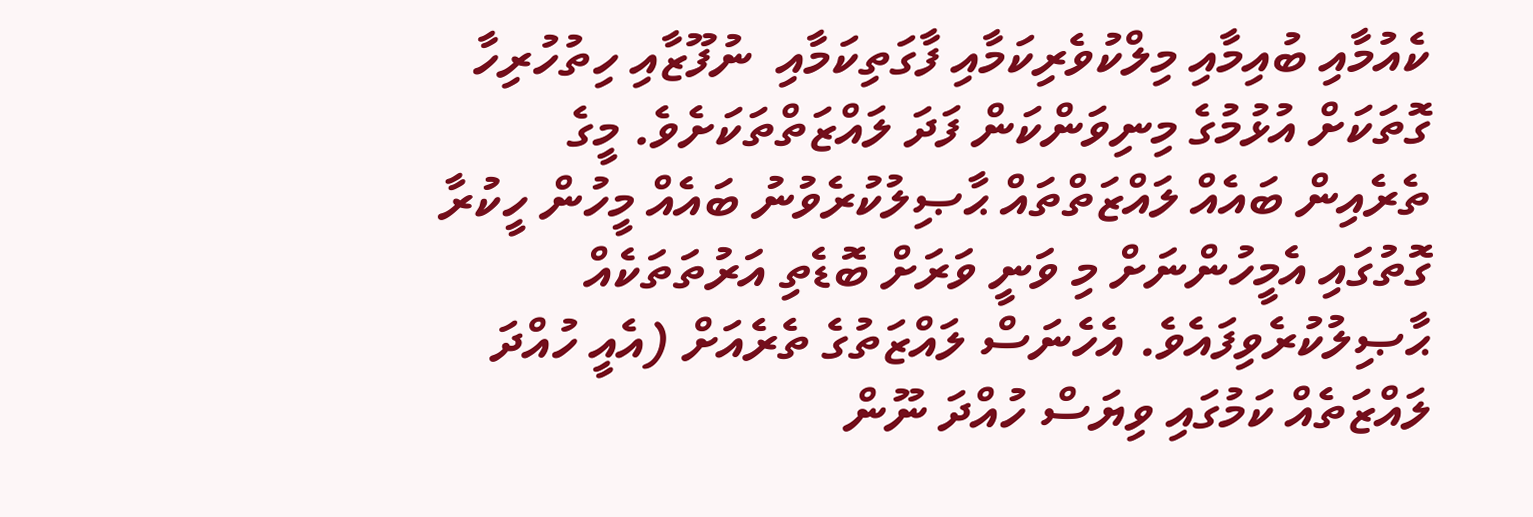ކެއުމާއި ބުއިމާއި މިލްކުވެރިކަމާއި ފާގަތިކަމާއި  ނުފޫޒާއި ހިތުހުރިހާ ގޮތަކަށް އުޅުމުގެ މިނިވަންކަން ފަދަ ލައްޒަތްތަކަށެވެ. މީގެ ތެރެއިން ބައެއް ލައްޒަތްތައް ޙާޞިލުކުރެވުނު ބައެއް މީހުން ހީކުރާ ގޮތުގައި އެމީހުންނަށް މި ވަނީ ވަރަށް ބޮޑެތި އަރުތަތަކެއް ޙާޞިލުކުރެވިފައެވެ. އެހެނަސް ލައްޒަތުގެ ތެރެއަށް (އެއީ ހުއްދަ ލައްޒަތެއް ކަމުގައި ވިޔަސް ހުއްދަ ނޫން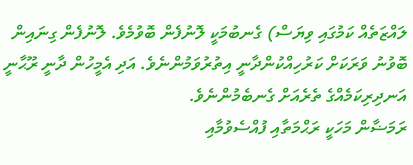ލައްޒަތެއް ކަމުގައި ވިޔަސް) ގެނބުމަކީ ލޮނުފެން ބޮވުމެވެ. ލޮނުފެން ގިނައިން ބޮވުނު ވަރަކަށް ކަރުހިއްކުންދާނީ އިތުރުވަމުންނެވެ. އަދި އެމީހުން ދާނީ ރޫޙާނީ އަނދިރިކަމެއްގެ ތެރެއަށް ގެނބެމުންނެވެ.
ރަމަޟާން މަހަކީ ރަޙްމަތާއި ފުއްސެވުމާއި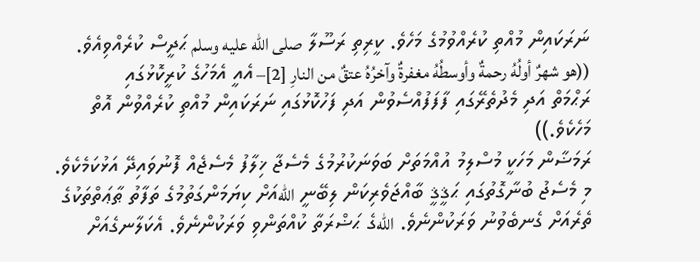ނަރަކައިން މުއްތި ކުރެއްވުމުގެ މަހެވެ. ކީރިތި ރަސޫލާ صلى الله عليه وسلم ޙަދީސް ކުރެއްވިއެވެ. ((هو شهرٌ أولُهُ رحمةٌ وأوسطُهُ مغفرةٌ وآخرُهُ عتقٌ من النارِ [2]– އެއީ އެމަހުގެ ކުރީކޮޅުގައި ރަޙްމަތް އަދި މެދުތެރޭގައި ފާފަފުއްސެވުން އަދި ފަހުކޮޅުގައި ނަރަކައިން މުއްތި ކުރެއްވުން އޮތް މަހެކެވެ.))
ރަމަޟާން މަހަކީ މުސްލިމު އުއްމަތަށް ބަވަނަކުރުމުގެ މެސެޖާ ޚިލާފު މެސެޖެއް ފޮނުވައިދޭ އަޅުކަމެކެވެ. މި މެސެޖު ބުނާގޮތުގައި ޙަޤީޤީ ބާއްޖަވެރިކަން ލިބޭނީ اللهއަށް ކިޔަމަންގަތުމުގެ ތަފާތު ޠާޢަތްތަކުގެ ތެރެއަށް ގެނބެވުނު ވަރަކުންނެވެ. اللهގެ ޙަޟްރަތާ ކުއްތަންވި ވަރަކުންނެވެ. އެކަލާނގެއަށް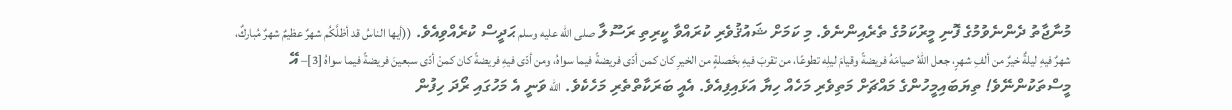މުނާޖާތު ދެންނެވުމުގެ ފޮނި މީރުކަމުގެ ތެރެއިންނެވެ. މި ކަމަށް ޝައުޤުވެރި ކުރައްވާ ކީރިތި ރަސޫލާ صلى الله عليه وسلم ޙަދީސް ކުރެއްވިއެވެ. ((أيها الناسُ قد أظلَّكُم شهرٌ عظيمٌ شهرٌ مُباركٌ، شهرٌ فيهِ ليلةٌ خيرٌ من ألفِ شهرٍ، جعل اللهُ صيامَهُ فريضةً وقيامَ ليلِه تطوعًا، من تقربَ فيهِ بخَصلةٍ من الخيرِ كان كمن أدّى فريضةً فيما سواهُ، ومن أدّى فيهِ فريضةً كان كمنْ أدّى سبعينَ فريضةً فيما سواهُ [3]– އޭ މީސްތަކުންނޭވެ! ތިޔަބައިމީހުންގެ މައްޗަށް މަތިވެރި މަހެއް ހިޔާ އަޅައިފިއެވެ. އެއީ ބަރަކާތްތެރި މަހެކެވެ. الله ވަނީ އެ މަހުގައި ރޯދަ ހިފުން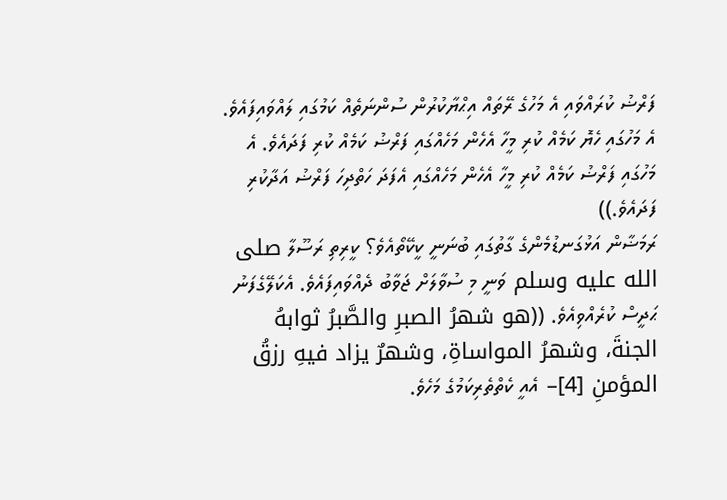ފަރްޟު ކުރައްވައި އެ މަހުގެ ރޭތައް އިޙްޔާކުރުން ސުންނަތެއް ކަމުގައި ލައްވައިފައެވެ. އެ މަހުގައި ހެޔޮ ކަމެއް ކުރި މީހާ އެހެން މަހެއްގައި ފަރްޟު ކަމެއް ކުރި ފަދައެވެ. އެ މަހުގައި ފަރްޟު ކަމެއް ކުރި މީހާ އެހެން މަހެއްގައި އެފަދަ ހަތްދިހަ ފަރްޟު އަދާކުރި ފަދައެވެ.))
ރަމަޟާން އަޅުގަނޑުމެންގެ ގާތުގައި ބުނަނީ ކީކޭތޯއެވެ؟ ކީރިތި ރަސޫލާ صلى الله عليه وسلم ވަނީ މި ސުވާލަށް ޖަވާބު ދެއްވައިފައެވެ. އެކަލޭގެފަނު ޙަދީސް ކުރެއްވިއެވެ. ((هو شهرُ الصبرِ والصَّبرُ ثوابهُ الجنةَ، وشهرُ المواساةِ، وشهرٌ يزاد فيهِ رزقُ المؤمنِ [4]– އެއީ ކެތްތެރިކަމުގެ މަހެވެ.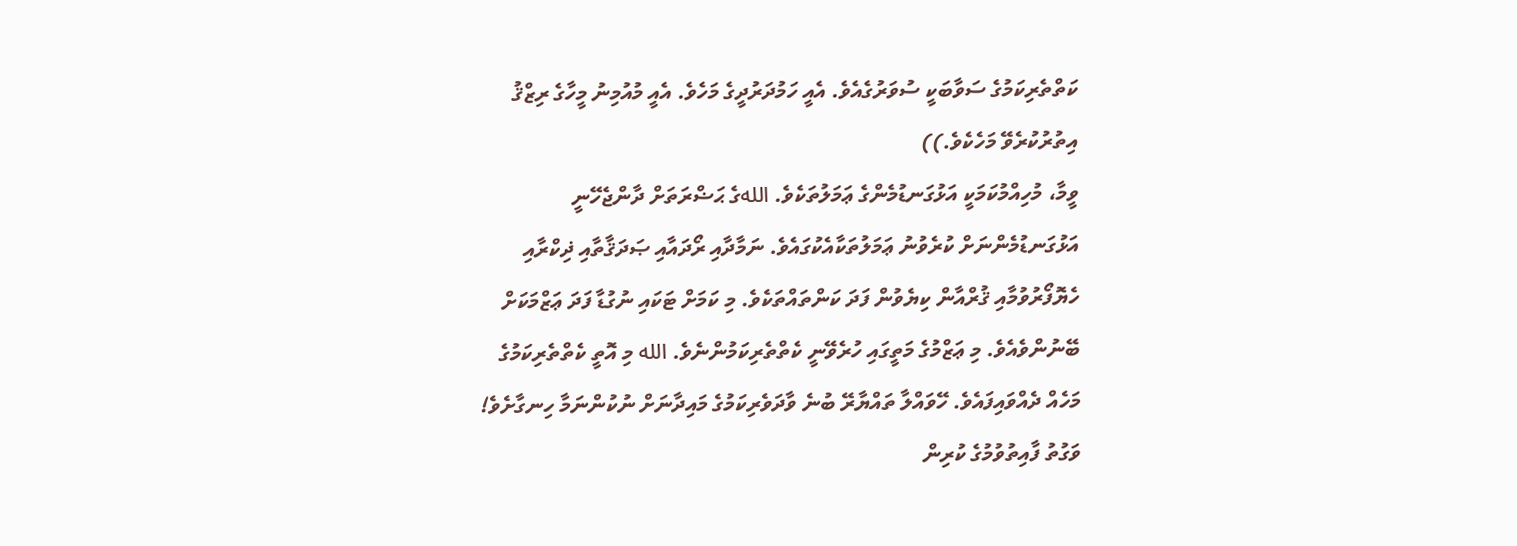ކަތްތެރިކަމުގެ ސަވާބަކީ ސުވަރުގެއެވެ. އެއީ ހަމުދަރުދީގެ މަހެވެ. އެއީ މުއުމިނު މީހާގެ ރިޒްޤު އިތުރުކުރެވޭ މަހެކެވެ.))
ވީމާ، މުހިއްމުކަމަކީ އަޅުގަނޑުމެންގެ ޢަމަލުތަކެވެ. اللهގެ ޙަޟްރަތަށް ދާންޖެހޭނީ އަޅުގަނޑުމެންނަށް ކުރެވުނު ޢަމަލުތަކާއެކުގައެވެ. ނަމާދާއި ރޯދައާއި ޞަދަޤާތާއި ޛިކްރާއި ހެޔޮފޯރުވުމާއި ޤުރްއާން ކިޔެވުން ފަދަ ކަންތައްތަކެވެ. މި ކަމަށް ޓަކައި ނުގުޑާ ފަދަ ޢަޒްމަކަށް ބޭނުންވެއެވެ. މި ޢަޒްމުގެ މަތީގައި ހުރެވޭނީ ކެތްތެރިކަމުންނެވެ. الله މި އޮތީ ކެތްތެރިކަމުގެ މަހެއް ދެއްވައިފައެވެ. ހޭވައްލާ ތައްޔާރޭ ބުނެ ވާދަވެރިކަމުގެ މައިދާނަށް ނުކުންނަމާ ހިނގާށެވެ!
ވަގުތު ފާއިތުވުމުގެ ކުރިން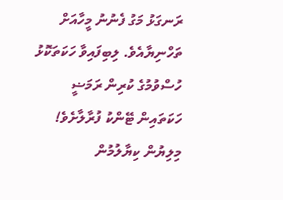ރަނގަޅު މަގު ފެނުނު މީހާއަށް ތަހްނިޔާއެވެ. ލިބިފައިވާ ހަކަތަކޮޅު ހުސްވުމުގެ ކުރިން ރަމަޟީ ހަކަތައިން ޓޭންކު ފުރާލާށެވެ!
މިލިޔުން ކިޔާލުމުން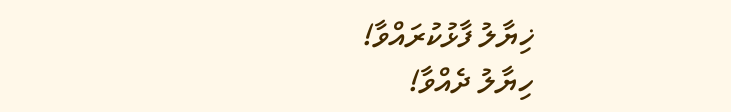ޚިޔާލު ފާޅުކުރައްވާ!
ހިޔާލު ދެއްވާ!